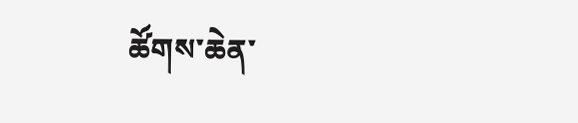ཚོགས་ཆེན་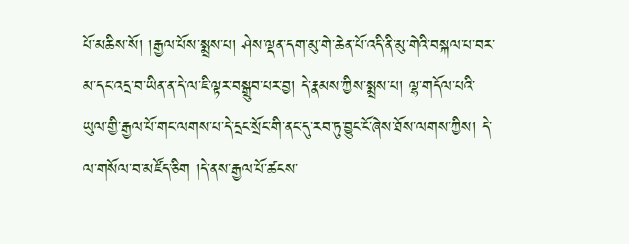པོ་མཆིས་སོ། །རྒྱལ་པོས་སྨྲས་པ། ཤེས་ལྡན་དག་མུ་གེ་ཆེན་པོ་འདི་ནི་མུ་གེའི་བསྐལ་པ་བར་མ་དང་འདྲ་བ་ཡིན་ན་དེ་ལ་ཇི་ལྟར་བསྒྲུབ་པར་བྱ། དེ་རྣམས་ཀྱིས་སྨྲས་པ། ལྷ་གདོལ་པའི་ཡུལ་གྱི་རྒྱལ་པོ་གང་ལགས་པ་དེ་དྲང་སྲོང་གི་ནང་དུ་རབ་ཏུ་བྱུང་ངོ་ཞེས་ཐོས་ལགས་ཀྱིས། དེ་ལ་གསོལ་བ་མཛོད་ཅིག །དེ་ནས་རྒྱལ་པོ་ཚངས་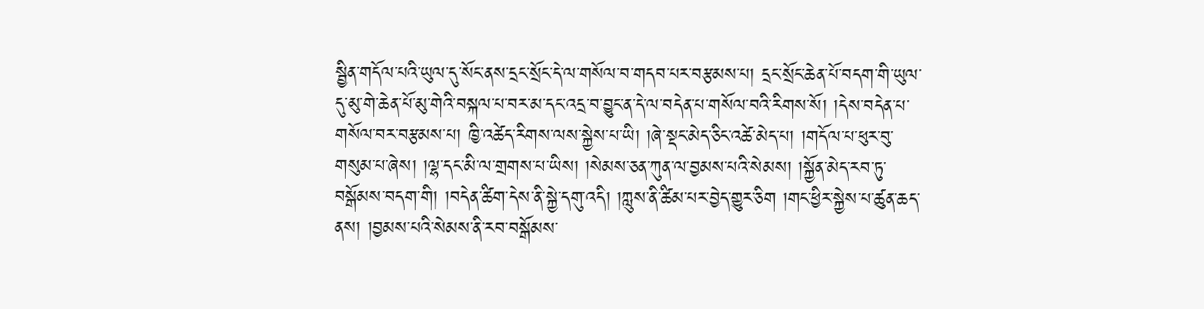སྦྱིན་གདོལ་པའི་ཡུལ་དུ་སོང་ནས་དྲང་སྲོང་དེ་ལ་གསོལ་བ་གདབ་པར་བརྩམས་པ། དྲང་སྲོང་ཆེན་པོ་བདག་གི་ཡུལ་དུ་མུ་གེ་ཆེན་པོ་མུ་གེའི་བསྐལ་པ་བར་མ་དང་འདྲ་བ་བྱུང་ན་དེ་ལ་བདེན་པ་གསོལ་བའི་རིགས་སོ། །དེས་བདེན་པ་གསོལ་བར་བརྩམས་པ། ཁྱི་འཚེད་རིགས་ལས་སྐྱེས་པ་ཡི། །ཞེ་སྡང་མེད་ཅིང་འཚེ་མེད་པ། །གདོལ་པ་ཕུར་བུ་གསུམ་པ་ཞེས། །ལྷ་དང་མི་ལ་གྲགས་པ་ཡིས། །སེམས་ཅན་ཀུན་ལ་བྱམས་པའི་སེམས། །སྐྱོན་མེད་རབ་ཏུ་བསྒོམས་བདག་གི། །བདེན་ཚིག་དེས་ནི་སྐྱེ་དགུ་འདི། །ཀླུས་ནི་ཚིམ་པར་བྱེད་གྱུར་ཅིག །གང་ཕྱིར་སྐྱེས་པ་ཚུན་ཆད་ནས། །བྱམས་པའི་སེམས་ནི་རབ་བསྒོམས་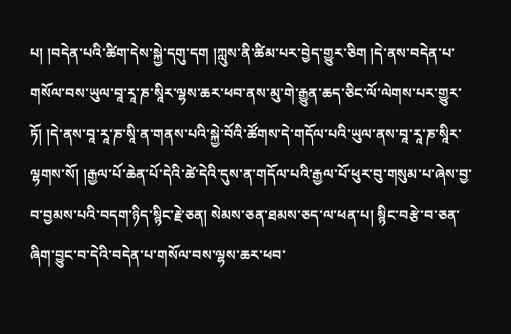པ། །བདེན་པའི་ཚིག་དེས་སྐྱེ་དགུ་དག །ཀླུས་ནི་ཚིམ་པར་བྱེད་གྱུར་ཅིག །དེ་ནས་བདེན་པ་གསོལ་བས་ཡུལ་བཱ་རཱ་ཎ་སཱིར་ལྷས་ཆར་ཕབ་ནས་མུ་གེ་རྒྱུན་ཆད་ཅིང་ལོ་ལེགས་པར་གྱུར་ཏོ། །དེ་ནས་བཱ་རཱ་ཎ་སཱི་ན་གནས་པའི་སྐྱེ་བོའི་ཚོགས་དེ་གདོལ་པའི་ཡུལ་ནས་བཱ་རཱ་ཎ་སཱིར་ལྷགས་སོ། །རྒྱལ་པོ་ཆེན་པོ་དེའི་ཚེ་དེའི་དུས་ན་གདོལ་པའི་རྒྱལ་པོ་ཕུར་བུ་གསུམ་པ་ཞེས་བྱ་བ་བྱམས་པའི་བདག་ཉིད་སྙིང་རྗེ་ཅན། སེམས་ཅན་ཐམས་ཅད་ལ་ཕན་པ། སྙིང་བརྩེ་བ་ཅན་ཞིག་བྱུང་བ་དེའི་བདེན་པ་གསོལ་བས་ལྷས་ཆར་ཕབ་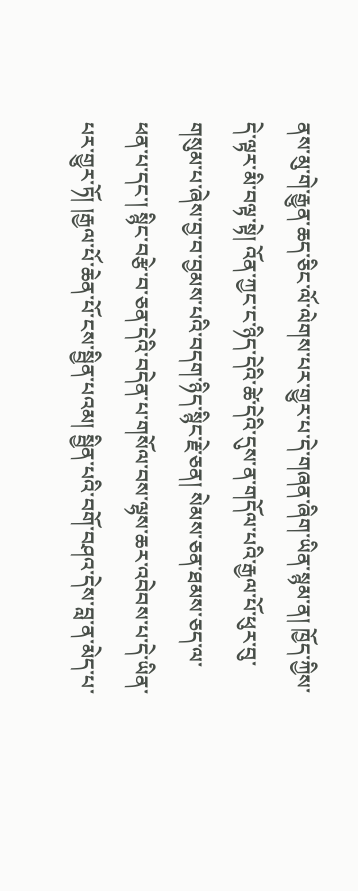ནས་མུ་གེ་རྒྱུན་ཆད་ཅིང་ལོ་ལེགས་པར་གྱུར་པ་དེ་གཞན་ཞིག་ཡིན་སྙམ་ན། ཁྱོད་ཀྱིས་དེ་ལྟར་མི་བལྟ་སྟེ། འོན་ཀྱང་ང་ཉིད་དེའི་ཚེ་དེའི་དུས་ན་གདོལ་པའི་རྒྱལ་པོ་ཕུར་བུ་གསུམ་པ་ཞེས་བྱ་བ་བྱམས་པའི་བདག་ཉིད་སྙིང་རྗེ་ཅན། སེམས་ཅན་ཐམས་ཅད་ལ་ཕན་པ་དང་། སྙིང་བརྩེ་བ་ཅན་དེའི་བདེན་པ་གསོལ་བས་ལྷས་ཆར་འབེབས་པ་དེ་ཡིན་པར་གྱུར་ཏོ། །རྒྱལ་པོ་ཆེན་པོ་ངས་སྦྱིན་པའམ། སྦྱིན་པའི་བགོ་བཤའ་དེས་བླ་ན་མེད་པ་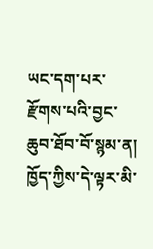ཡང་དག་པར་རྫོགས་པའི་བྱང་ཆུབ་ཐོབ་བོ་སྙམ་ན། ཁྱོད་ཀྱིས་དེ་ལྟར་མི་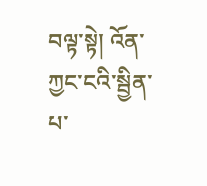བལྟ་སྟེ། འོན་ཀྱང་ངའི་སྦྱིན་པ་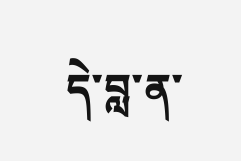དེ་བླ་ན་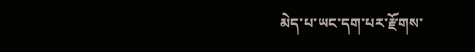མེད་པ་ཡང་དག་པར་རྫོགས་